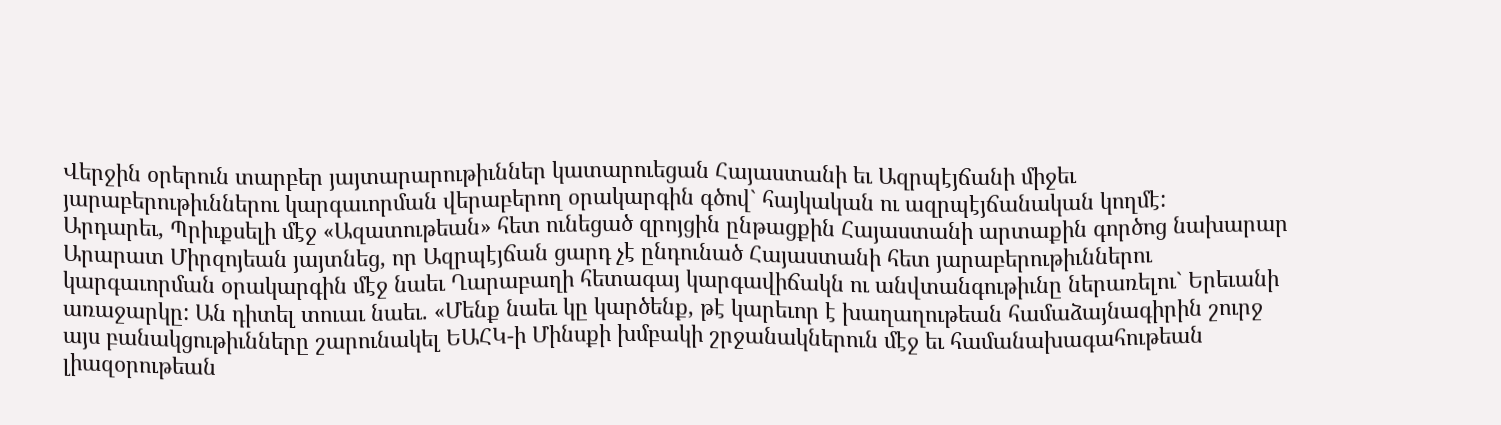Վերջին օրերուն տարբեր յայտարարութիւններ կատարուեցան Հայաստանի եւ Ազրպէյճանի միջեւ յարաբերութիւններու կարգաւորման վերաբերող օրակարգին գծով` հայկական ու ազրպէյճանական կողմէ:
Արդարեւ, Պրիւքսելի մէջ «Ազատութեան» հետ ունեցած զրոյցին ընթացքին Հայաստանի արտաքին գործոց նախարար Արարատ Միրզոյեան յայտնեց, որ Ազրպէյճան ցարդ չէ ընդունած Հայաստանի հետ յարաբերութիւններու կարգաւորման օրակարգին մէջ նաեւ Ղարաբաղի հետագայ կարգավիճակն ու անվտանգութիւնը ներառելու` Երեւանի առաջարկը: Ան դիտել տուաւ նաեւ. «Մենք նաեւ կը կարծենք, թէ կարեւոր է խաղաղութեան համաձայնագիրին շուրջ այս բանակցութիւնները շարունակել ԵԱՀԿ-ի Մինսքի խմբակի շրջանակներուն մէջ եւ համանախագահութեան լիազօրութեան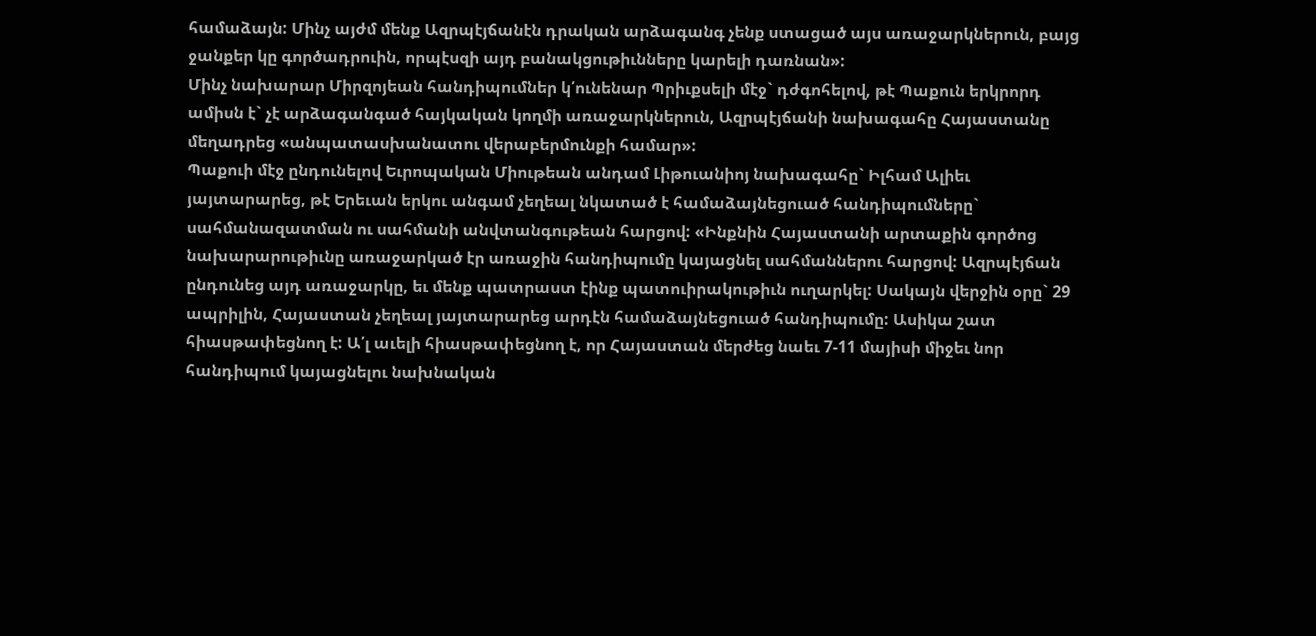համաձայն: Մինչ այժմ մենք Ազրպէյճանէն դրական արձագանգ չենք ստացած այս առաջարկներուն, բայց ջանքեր կը գործադրուին, որպէսզի այդ բանակցութիւնները կարելի դառնան»:
Մինչ նախարար Միրզոյեան հանդիպումներ կ՛ունենար Պրիւքսելի մէջ` դժգոհելով, թէ Պաքուն երկրորդ ամիսն է` չէ արձագանգած հայկական կողմի առաջարկներուն, Ազրպէյճանի նախագահը Հայաստանը մեղադրեց «անպատասխանատու վերաբերմունքի համար»:
Պաքուի մէջ ընդունելով Եւրոպական Միութեան անդամ Լիթուանիոյ նախագահը` Իլհամ Ալիեւ յայտարարեց, թէ Երեւան երկու անգամ չեղեալ նկատած է համաձայնեցուած հանդիպումները` սահմանազատման ու սահմանի անվտանգութեան հարցով: «Ինքնին Հայաստանի արտաքին գործոց նախարարութիւնը առաջարկած էր առաջին հանդիպումը կայացնել սահմաններու հարցով: Ազրպէյճան ընդունեց այդ առաջարկը, եւ մենք պատրաստ էինք պատուիրակութիւն ուղարկել: Սակայն վերջին օրը` 29 ապրիլին, Հայաստան չեղեալ յայտարարեց արդէն համաձայնեցուած հանդիպումը: Ասիկա շատ հիասթափեցնող է: Ա՛լ աւելի հիասթափեցնող է, որ Հայաստան մերժեց նաեւ 7-11 մայիսի միջեւ նոր հանդիպում կայացնելու նախնական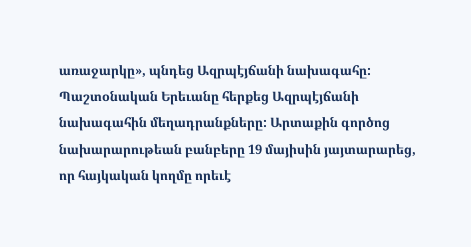առաջարկը», պնդեց Ազրպէյճանի նախագահը:
Պաշտօնական Երեւանը հերքեց Ազրպէյճանի նախագահին մեղադրանքները: Արտաքին գործոց նախարարութեան բանբերը 19 մայիսին յայտարարեց, որ հայկական կողմը որեւէ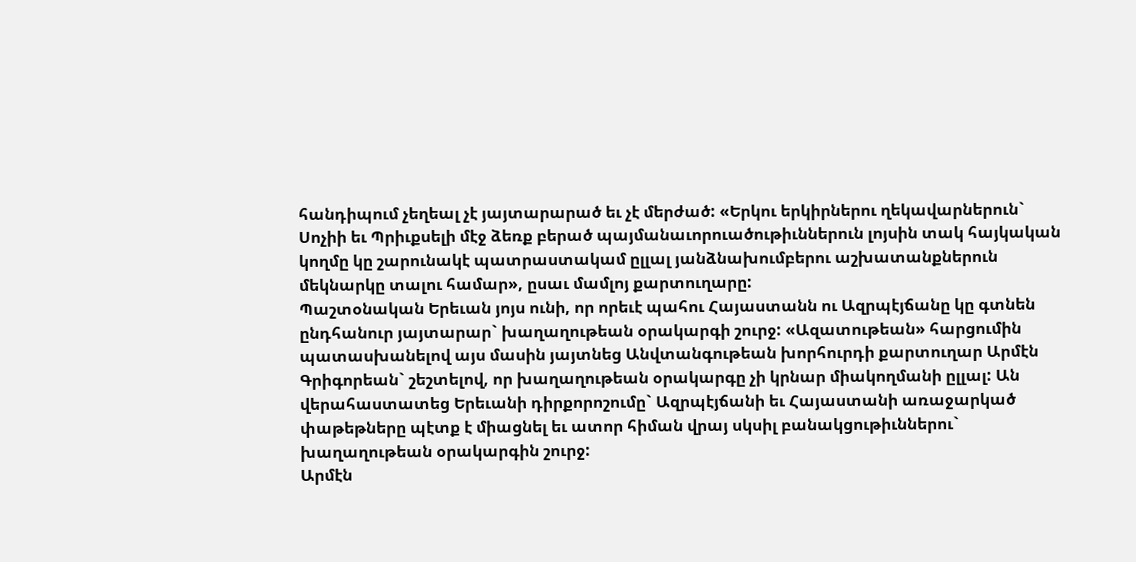հանդիպում չեղեալ չէ յայտարարած եւ չէ մերժած: «Երկու երկիրներու ղեկավարներուն` Սոչիի եւ Պրիւքսելի մէջ ձեռք բերած պայմանաւորուածութիւններուն լոյսին տակ հայկական կողմը կը շարունակէ պատրաստակամ ըլլալ յանձնախումբերու աշխատանքներուն մեկնարկը տալու համար», ըսաւ մամլոյ քարտուղարը:
Պաշտօնական Երեւան յոյս ունի, որ որեւէ պահու Հայաստանն ու Ազրպէյճանը կը գտնեն ընդհանուր յայտարար` խաղաղութեան օրակարգի շուրջ: «Ազատութեան» հարցումին պատասխանելով այս մասին յայտնեց Անվտանգութեան խորհուրդի քարտուղար Արմէն Գրիգորեան` շեշտելով, որ խաղաղութեան օրակարգը չի կրնար միակողմանի ըլլալ: Ան վերահաստատեց Երեւանի դիրքորոշումը` Ազրպէյճանի եւ Հայաստանի առաջարկած փաթեթները պէտք է միացնել եւ ատոր հիման վրայ սկսիլ բանակցութիւններու` խաղաղութեան օրակարգին շուրջ:
Արմէն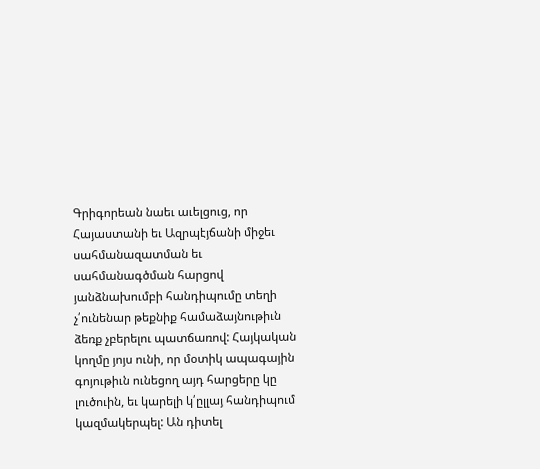Գրիգորեան նաեւ աւելցուց, որ Հայաստանի եւ Ազրպէյճանի միջեւ սահմանազատման եւ սահմանագծման հարցով յանձնախումբի հանդիպումը տեղի չ՛ունենար թեքնիք համաձայնութիւն ձեռք չբերելու պատճառով: Հայկական կողմը յոյս ունի, որ մօտիկ ապագային գոյութիւն ունեցող այդ հարցերը կը լուծուին, եւ կարելի կ՛ըլլայ հանդիպում կազմակերպել: Ան դիտել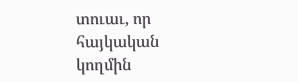տուաւ, որ հայկական կողմին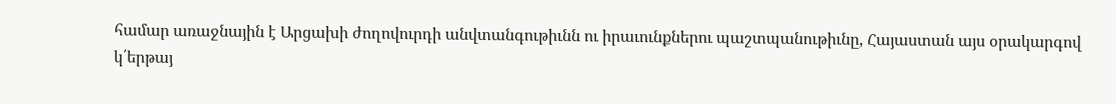համար առաջնային է Արցախի ժողովուրդի անվտանգութիւնն ու իրաւունքներու պաշտպանութիւնը, Հայաստան այս օրակարգով կ՛երթայ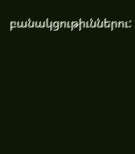բանակցութիւններու: